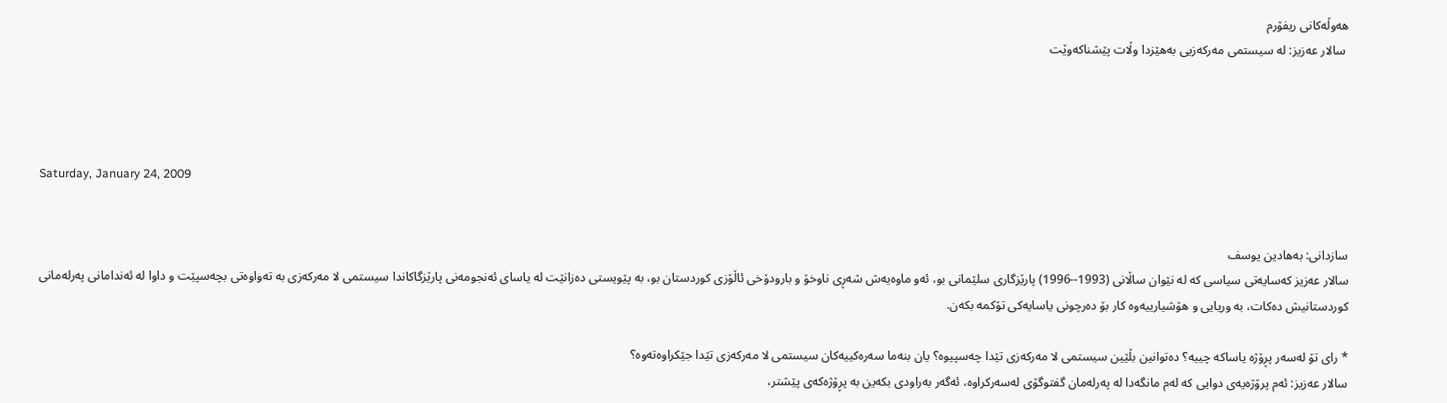هه‌وڵه‌كانی‌ ریفۆرم
 سالار عه‌زیز: له‌ سیستمی مه‌ركه‌زیی به‌هێزدا وڵات پێشناكه‌وێت




Saturday, January 24, 2009


سازدانی‌: به‌هادین یوسف
سالار عه‌زیز كه‌سایه‌تی سیاسی كه‌ له‌ نێوان ساڵانی (1993--1996) پارێزگاری سلێمانی بو، ئه‌و ماوه‌یه‌ش شه‌ڕی ناوخۆ و بارودۆخی ئاڵۆزی كوردستان بو، به‌ پێویستی ده‌زانێت له‌ یاسای ئه‌نجومه‌نی پارێزگاكاندا سیستمی لا مه‌ركه‌زی به‌ ته‌واوه‌تی بچه‌سپێت و داوا له‌ ئه‌ندامانی په‌رله‌مانی كوردستانیش ده‌كات، به‌ وریایی و هۆشیارییه‌وه‌ كار بۆ ده‌رچونی یاسایه‌كی تۆكمه‌ بكه‌ن.

* رای تۆ له‌سه‌ر پڕۆژه‌ یاساكه‌ چییه‌؟ ده‌توانین بڵێین سیستمی لا مه‌ركه‌زی تێدا چه‌سپیوه‌؟ یان بنه‌ما سه‌ره‌كییه‌كان سیستمی لا مه‌ركه‌زی تێدا جێكراوه‌ته‌وه‌؟
سالار عه‌زیز: ئه‌م پرۆژه‌یه‌ی دوایی كه‌ له‌م مانگه‌دا له‌ په‌رله‌مان گفتوگۆی له‌سه‌ركراوه‌، ئه‌گه‌ر به‌راودی بكه‌ین به‌ پڕۆژه‌كه‌ی پێشتر،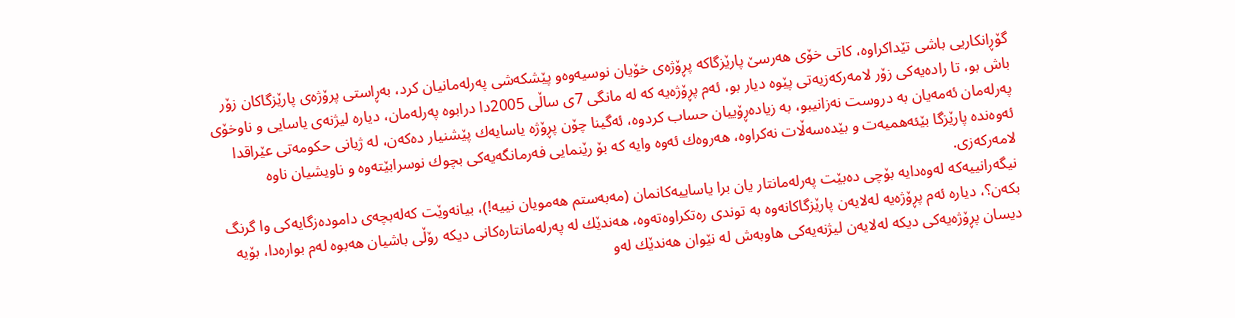گۆڕانكاریی باشی تێداكراوه‌، كاتی خۆی هه‌رسێ پارێزگاكه‌ پڕۆژه‌ی‌ خۆیان نوسیه‌وه‌و پێشكه‌شی په‌رله‌مانیان كرد، به‌ڕاستی پرۆژه‌ی‌ پارێزگاكان زۆر باش بو، تا راده‌یه‌كی زۆر لامه‌ركه‌زیه‌تی پێوه‌ دیار بو، ئه‌م پڕۆژه‌یه‌ كه‌ له‌ مانگی 7ی ساڵی 2005دا درابوه‌ په‌رله‌مان، دیاره‌ لیژنه‌ی یاسایی و ناوخۆی په‌رله‌مان ئه‌مه‌یان به‌ دروست نه‌زانیبو، به‌ زیاده‌ڕۆییان حساب كردوه‌، ئه‌گینا چۆن پڕۆژه‌ یاسایه‌ك پێشنیار ده‌كه‌ن، له‌ ژیانی حكومه‌تی عێراقدا ئه‌وه‌نده‌ پارێزگا بێئه‌همیه‌ت و بێده‌سه‌ڵات نه‌كراوه‌، هه‌روه‌ك ئه‌وه‌ وایه‌ كه‌ بۆ رێنمایی فه‌رمانگه‌یه‌كی بچوك نوسرابێته‌وه‌ و ناویشیان ناوه‌ لامه‌ركه‌زی.
نیگه‌رانییه‌كه‌ له‌وه‌دایه‌ بۆچی ده‌بێت په‌رله‌مانتار یان برا یاساییه‌كانمان (مه‌به‌ستم هه‌مویان نییه‌!)، بیانه‌وێت كه‌له‌بچه‌ی‌ داموده‌زگایه‌كی وا گرنگ بكه‌ن؟، دیاره‌ ئه‌م پڕۆژه‌یه‌ له‌لایه‌ن پارێزگاكانه‌وه‌ به‌ توندی ره‌تكراوه‌ته‌وه‌، هه‌ندێك له‌ په‌رله‌مانتاره‌كانی دیكه‌ رۆڵی باشیان هه‌بوه‌ له‌م بواره‌دا، بۆیه‌ دیسان پڕۆژه‌یه‌كی دیكه‌ له‌لایه‌ن لیژنه‌یه‌كی هاوبه‌ش له‌ نێوان هه‌ندێك له‌و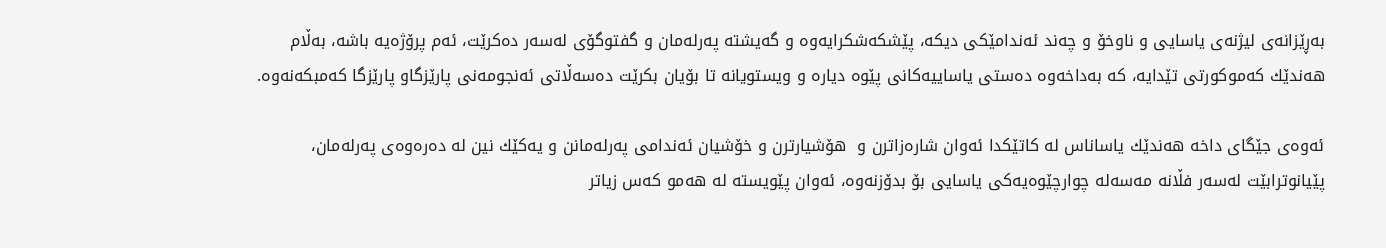به‌ڕێزانه‌ی لیژنه‌ی یاسایی و ناوخۆ و چه‌ند ئه‌ندامێكی دیكه‌، پێشكه‌شكرایه‌وه‌ و گه‌یشته‌ په‌رله‌مان و گفتوگۆی له‌سه‌ر ده‌كرێت، ئه‌م پرۆژه‌یه‌ باشه‌، به‌ڵام هه‌ندێك كه‌موكورتی تێدایه‌، كه‌ به‌داخه‌وه‌ ده‌ستی یاساییه‌كانی پێوه‌ دیاره‌ و ویستویانه‌ تا بۆیان بكرێت ده‌سه‌ڵاتی ئه‌نجومه‌نی پارێزگاو پارێزگا كه‌مبكه‌نه‌وه‌.

ئه‌وه‌ی‌ جێگای داخه‌ هه‌ندێك یاساناس له‌ كاتێكدا ئه‌وان شاره‌زاترن و  هۆشیارترن و خۆشیان ئه‌ندامی په‌رله‌مانن و یه‌كێك نین له‌ ده‌ره‌وه‌ی‌ په‌رله‌مان، پێیانوترابێت له‌سه‌ر فڵانه‌ مه‌سه‌له‌ چوارچێوه‌یه‌كی یاسایی بۆ بدۆزنه‌وه‌، ئه‌وان پێویسته‌ له‌ هه‌مو كه‌س زیاتر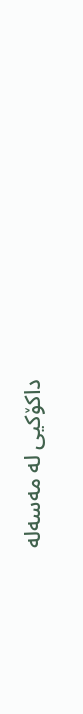داكۆكیی له‌ مه‌سه‌له‌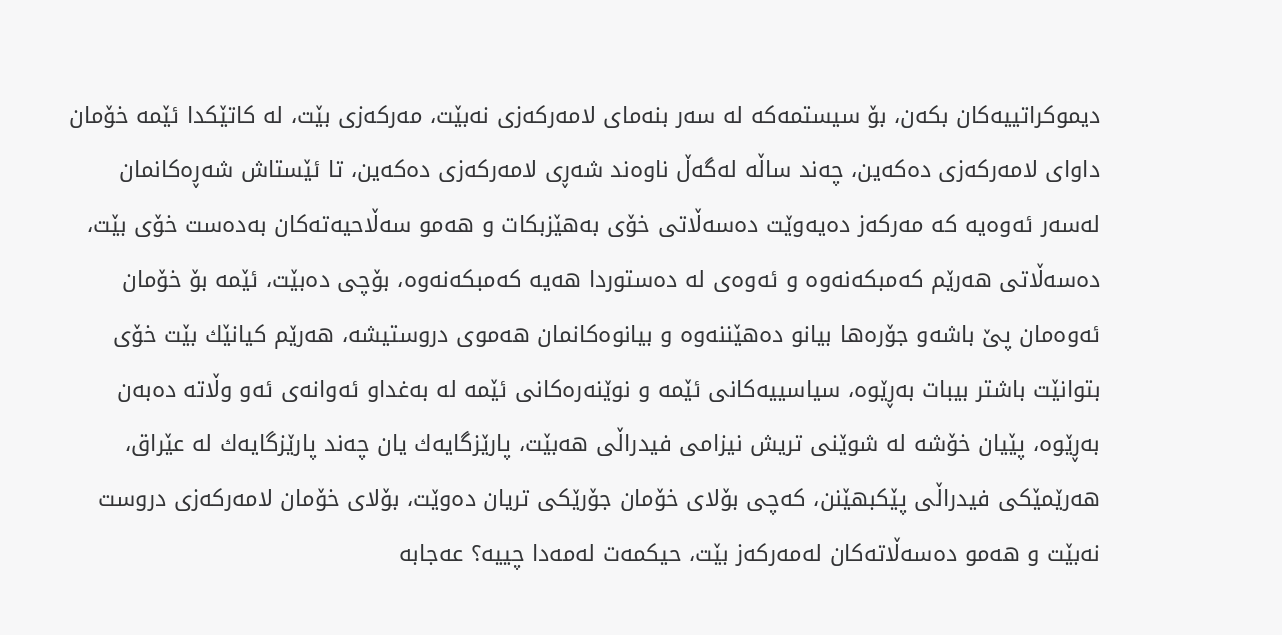دیموكراتییه‌كان بكه‌ن، بۆ سیستمه‌كه‌ له‌ سه‌ر بنه‌مای لامه‌ركه‌زی نه‌بێت، مه‌ركه‌زی بێت، له‌ كاتێكدا ئێمه‌ خۆمان داوای لامه‌ركه‌زی ده‌كه‌ین، چه‌ند ساڵه‌ له‌گه‌ڵ ناوه‌ند شه‌ڕی لامه‌ركه‌زی ده‌كه‌ین، تا ئێستاش شه‌ڕه‌كانمان له‌سه‌ر ئه‌وه‌یه‌ كه‌ مه‌ركه‌ز ده‌یه‌وێت ده‌سه‌ڵاتی خۆی به‌هێزبكات و هه‌مو سه‌ڵاحیه‌ته‌كان به‌ده‌ست خۆی بێت، ده‌سه‌ڵاتی هه‌رێم كه‌مبكه‌نه‌وه‌ و ئه‌وه‌ی‌ له‌ ده‌ستوردا هه‌یه‌ كه‌مبكه‌نه‌وه‌، بۆچی ده‌بێت، ئێمه‌ بۆ خۆمان ئه‌وه‌مان پێ باشه‌و جۆره‌ها بیانو ده‌هێننه‌وه‌ و بیانوه‌كانمان هه‌موی دروستیشه‌، هه‌رێم كیانێك بێت خۆی بتوانێت باشتر بیبات به‌ڕێوه‌، سیاسییه‌كانی ئێمه‌ و نوێنه‌ره‌كانی ئێمه‌ له‌ به‌غداو ئه‌وانه‌ی‌ ئه‌و وڵاته‌ ده‌به‌ن به‌ڕێوه‌، پێیان خۆشه‌ له‌ شوێنی تریش نیزامی فیدراڵی هه‌بێت، پارێزگایه‌ك یان چه‌ند پارێزگایه‌ك له‌ عێراق، هه‌رێمێكی فیدراڵی پێكبهێنن، كه‌چی بۆلای خۆمان جۆرێكی تریان ده‌وێت، بۆلای خۆمان لامه‌ركه‌زی دروست نه‌بێت و هه‌مو ده‌سه‌ڵاته‌كان له‌مه‌ركه‌ز بێت، حیكمه‌ت له‌مه‌دا چییه‌؟ عه‌جابه‌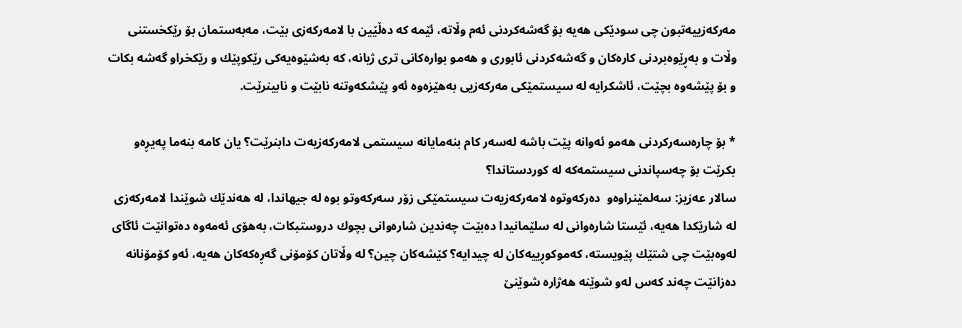مه‌ركه‌زییه‌تبون چی سودێكی هه‌یه‌ بۆ گه‌شه‌كردنی ئه‌م وڵاته‌، ئێمه‌ كه‌ ده‌ڵێین با لامه‌ركه‌زی بێت، مه‌به‌ستمان بۆ رێكخستنی وڵات و به‌ڕێوه‌بردنی كاره‌كان و گه‌شه‌كردنی ئابوری و هه‌مو بواره‌كانی تری ژیانه‌، كه‌ به‌شێوه‌یه‌كی رێكوپێك و رێكخراو گه‌شه‌ بكات و بۆ پێشه‌وه‌ بچێت، ئاشكرایه‌ له‌ سیستمێكی مه‌ركه‌زیی به‌هێزه‌وه‌ ئه‌و پێشكه‌وتنه‌ نابێت و نابینرێت.

* بۆ چاره‌سه‌ركردنی هه‌مو ئه‌وانه‌ پێت باشه‌ له‌سه‌ر كام بنه‌مایانه‌ سیستمی لامه‌ركه‌زیه‌ت دابنرێت؟ یان كامه‌ بنه‌ما په‌یڕه‌و بكرێت بۆ چه‌سپاندنی سیستمه‌كه‌ له‌ كوردستاندا؟
سالار عه‌زیز: سه‌لمێنراوه‌و  ده‌ركه‌وتوه‌ لامه‌ركه‌زیه‌ت سیستمێكی زۆر سه‌ركه‌وتو بوه‌ له‌ جیهاندا، له‌ هه‌ندێك شوێندا لامه‌ركه‌زی له‌ شارێكدا هه‌یه‌، ئێستا شاره‌وانی له‌ سلێمانیدا ده‌بێت چه‌ندین شاره‌وانی بچوك دروستبكات، به‌هۆی ئه‌مه‌وه‌ ده‌توانێت ئاگای له‌وه‌بێت چی شتێك پێویسته‌، كه‌موكوڕییه‌كان له‌ چیدایه‌؟ كێشه‌كان چین؟ له‌ وڵاتان كۆمۆنی گه‌ڕه‌كه‌كان هه‌یه‌، ئه‌و كۆمۆنانه‌ ده‌زانێت چه‌ند كه‌س له‌و شوێنه‌ هه‌ژاره‌ شوێنێ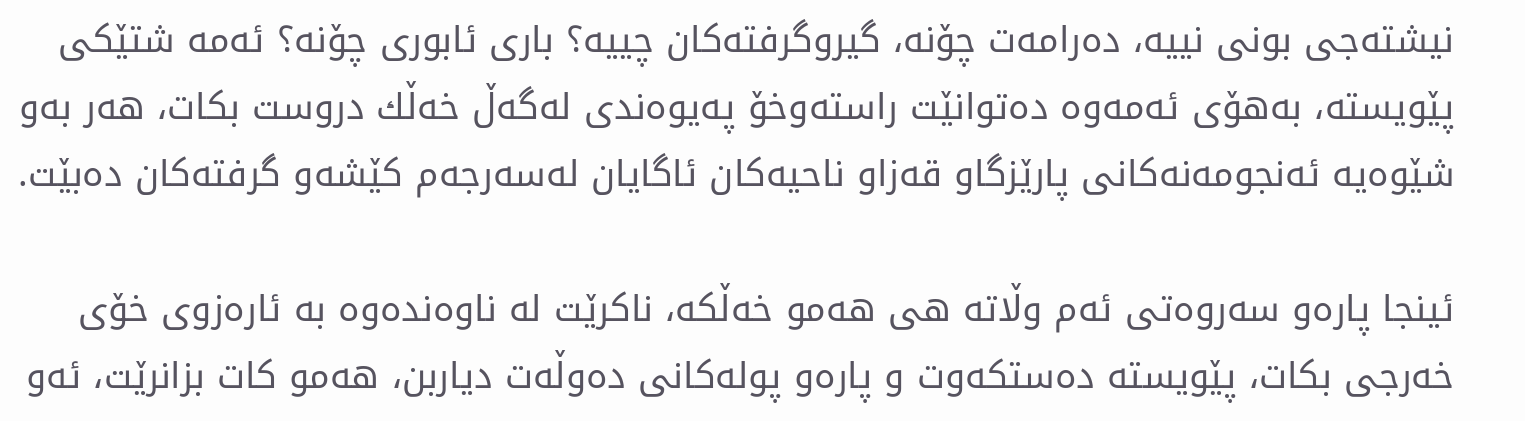نیشته‌جی بونی نییه‌، ده‌رامه‌ت چۆنه‌، گیروگرفته‌كان چییه‌؟ باری ئابوری چۆنه‌؟ ئه‌مه‌ شتێكی پێویسته‌، به‌هۆی ئه‌مه‌وه‌ ده‌توانێت راسته‌وخۆ په‌یوه‌ندی له‌گه‌ڵ خه‌ڵك دروست بكات، هه‌ر به‌و شێوه‌یه‌ ئه‌نجومه‌نه‌كانی پارێزگاو قه‌زاو ناحیه‌كان ئاگایان له‌سه‌رجه‌م كێشه‌و گرفته‌كان ده‌بێت.

ئینجا پاره‌و سه‌روه‌تی ئه‌م وڵاته‌ هی هه‌مو خه‌ڵكه‌، ناكرێت له‌ ناوه‌نده‌وه‌ به‌ ئاره‌زوی خۆی خه‌رجی بكات، پێویسته‌ ده‌ستكه‌وت و پاره‌و پوله‌كانی ده‌وڵه‌ت دیاربن، هه‌مو كات بزانرێت، ئه‌و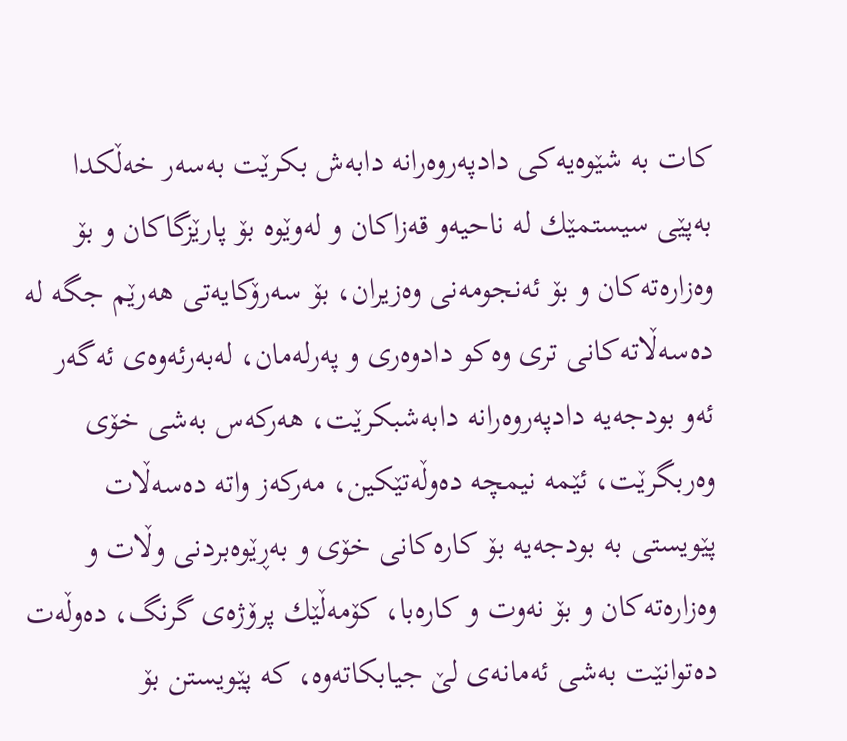كات به‌ شێوه‌یه‌كی دادپه‌روه‌رانه‌ دابه‌ش بكرێت به‌سه‌ر خه‌ڵكدا  به‌پێی سیستمێك له‌ ناحیه‌و قه‌زاكان و له‌وێوه‌ بۆ پارێزگاكان و بۆ وه‌زاره‌ته‌كان و بۆ ئه‌نجومه‌نی وه‌زیران، بۆ سه‌رۆكایه‌تی هه‌رێم جگه‌ له‌ ده‌سه‌ڵاته‌كانی تری وه‌كو دادوه‌ری و په‌رله‌مان، له‌به‌رئه‌وه‌ی‌ ئه‌گه‌ر ئه‌و بودجه‌یه‌ دادپه‌روه‌رانه‌ دابه‌شبكرێت، هه‌ركه‌س به‌شی خۆی وه‌ربگرێت، ئێمه‌ نیمچه‌ ده‌وڵه‌تێكین، مه‌ركه‌ز واته‌ ده‌سه‌ڵات پێویستی به‌ بودجه‌یه‌ بۆ كاره‌كانی خۆی و به‌ڕێوه‌بردنی وڵات و وه‌زاره‌ته‌كان و بۆ نه‌وت و كاره‌با، كۆمه‌ڵێك پرۆژه‌ی‌ گرنگ، ده‌وڵه‌ت ده‌توانێت به‌شی ئه‌مانه‌ی‌ لێ جیابكاته‌وه‌، كه‌ پێویستن بۆ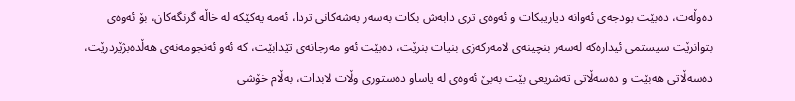ده‌وڵه‌ت، ده‌بێت بودجه‌ی‌ ئه‌وانه‌ دیاریبكات و ئه‌وه‌ی‌ تری دابه‌ش بكات به‌سه‌ر به‌شه‌كانی تردا، ئه‌مه‌ یه‌كێكه‌ له‌ خاڵه‌ گرنگه‌كان، بۆ ئه‌وه‌ی‌ بتوانرێت سیستمی ئیداره‌كه‌ له‌سه‌ر بنچینه‌ی‌ لامه‌ركه‌زی بنیات بنرێت، ده‌بێت ئه‌و مه‌رجانه‌ی‌ تێدابێت، كه‌ ئه‌و ئه‌نجومه‌نه‌ی‌ هه‌ڵده‌بژێردرێت، ده‌سه‌ڵاتی هه‌بێت و ده‌سه‌ڵاتی ته‌شریعی بێت به‌بێ ئه‌وه‌ی‌ له‌ یاساو ده‌ستوری وڵات لابدات، به‌ڵام خۆشی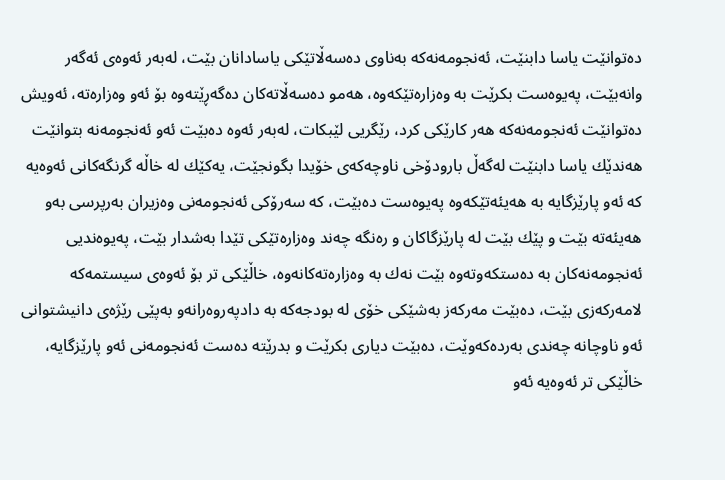ده‌توانێت یاسا دابنێت، ئه‌نجومه‌نه‌كه‌ به‌ناوی ده‌سه‌ڵاتێكی یاسادانان بێت، له‌به‌ر ئه‌وه‌ی‌ ئه‌گه‌ر وانه‌بێت، په‌یوه‌ست بكرێت به‌ وه‌زاره‌تێكه‌وه‌، هه‌مو ده‌سه‌ڵاته‌كان ده‌گه‌ڕێته‌وه‌ بۆ ئه‌و وه‌زاره‌ته‌، ئه‌ویش ده‌توانێت ئه‌نجومه‌نه‌كه‌ هه‌ر كارێكی كرد، رێگریی لێبكات، له‌به‌ر ئه‌وه‌ ده‌بێت ئه‌و ئه‌نجومه‌نه‌ بتوانێت هه‌ندێك یاسا دابنێت له‌گه‌ڵ بارودۆخی ناوچه‌كه‌ی خۆیدا بگونجێت، یه‌كێك له‌ خاڵه‌ گرنگه‌كانی ئه‌وه‌یه‌ كه‌ ئه‌و پارێزگایه‌ به‌ هه‌یئه‌تێكه‌وه‌ په‌یوه‌ست ده‌بێت، كه‌ سه‌رۆكی ئه‌نجومه‌نی وه‌زیران به‌رپرسی به‌و هه‌یئه‌ته‌ بێت و پێك بێت له‌ پارێزگاكان و ره‌نگه‌ چه‌ند وه‌زاره‌تێكی تێدا به‌شدار بێت، په‌یوه‌ندیی ئه‌نجومه‌نه‌كان به‌ ده‌ستكه‌وته‌وه‌ بێت نه‌ك به‌ وه‌زاره‌ته‌كانه‌وه‌، خاڵێكی تر بۆ ئه‌وه‌ی‌ سیستمه‌كه‌ لامه‌ركه‌زی بێت، ده‌بێت مه‌ركه‌ز به‌شێكی خۆی له‌ بودجه‌كه‌ به‌ دادپه‌روه‌رانه‌و به‌پێی رێژه‌ی‌ دانیشتوانی ئه‌و ناوچانه‌ چه‌ندی به‌رده‌كه‌وێت، ده‌بێت دیاری بكرێت و بدرێته‌ ده‌ست ئه‌نجومه‌نی ئه‌و پارێزگایه‌، خاڵێكی تر ئه‌وه‌یه‌ ئه‌و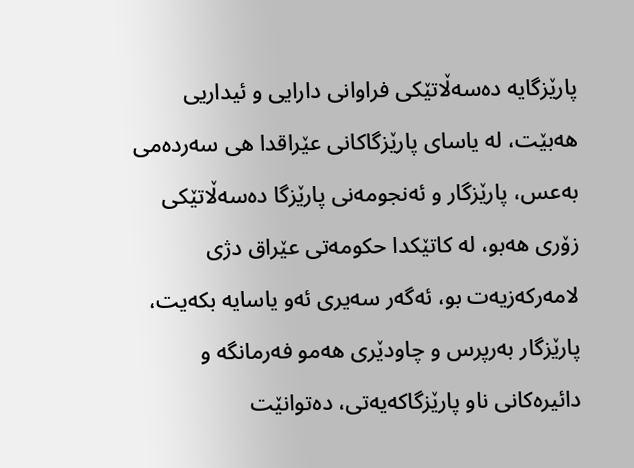پارێزگایه‌ ده‌سه‌ڵاتێكی فراوانی دارایی و ئیداریی هه‌بێت، له‌ یاسای پارێزگاكانی عێراقدا هی سه‌رده‌می به‌عس، پارێزگار و ئه‌نجومه‌نی پارێزگا ده‌سه‌ڵاتێكی زۆری هه‌بو، له‌ كاتێكدا حكومه‌تی عێراق دژی لامه‌ركه‌زیه‌ت بو، ئه‌گه‌ر سه‌یری ئه‌و یاسایه‌ بكه‌یت، پارێزگار به‌رپرس و چاودێری هه‌مو فه‌رمانگه‌ و دائیره‌كانی ناو پارێزگاكه‌یه‌تی، ده‌توانێت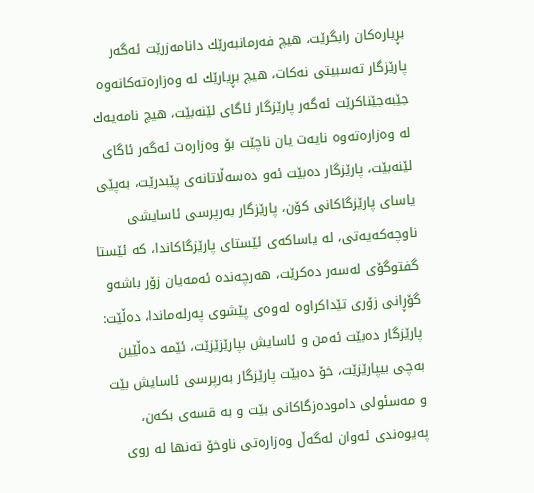بڕیاره‌كان رابگرێت، هیچ فه‌رمانبه‌رێك دانامه‌زرێت ئه‌گه‌ر پارێزگار ته‌سبیتی نه‌كات، هیچ بڕیارێك له‌ وه‌زاره‌ته‌كانه‌وه‌ جێبه‌جێناكرێت ئه‌گه‌ر پارێزگار ئاگای لێنه‌بێت، هیچ نامه‌یه‌ك له‌ وه‌زاره‌ته‌وه‌ نایه‌ت یان ناچێت بۆ وه‌زاره‌ت ئه‌گه‌ر ئاگای لێنه‌بێت، پارێزگار ده‌بێت ئه‌و ده‌سه‌ڵاتانه‌ی پێبدرێت، به‌پێی یاسای پارێزگاكانی كۆن، پارێزگار به‌رپرسی ئاسایشی ناوچه‌كه‌یه‌تی، له‌ یاساكه‌ی‌ ئێستای پارێزگاكاندا، كه‌ ئێستا گفتوگۆی له‌سه‌ر ده‌كرێت، هه‌رچه‌نده‌ ئه‌مه‌یان زۆر باشه‌و گۆڕانی‌ زۆری‌ تێداكراوه‌ له‌وه‌ی‌ پێشوی‌ په‌رله‌ماندا، ده‌ڵێت: پارێزگار ده‌بێت ئه‌من و ئاسایش بپارێزێزێت، ئێمه‌ ده‌ڵێین به‌چی‌ بیپارێزێت، خۆ ده‌بێت پارێزگار به‌رپرسی‌ ئاسایش بێت و مه‌سئولی‌ داموده‌زگاكانی‌ بێت و به‌ قسه‌ی‌ بكه‌ن، په‌یوه‌ندی‌ ئه‌وان له‌گه‌ڵ وه‌زاره‌تی‌ ناوخۆ ته‌نها له‌ روی‌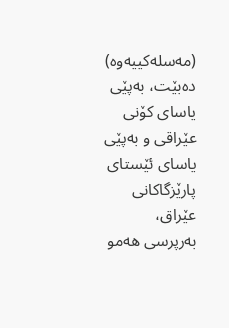(مه‌سله‌كییه‌وه‌) ده‌بێت، به‌پێی‌ یاسای‌ كۆنی‌ عێراقی‌ و به‌پێی‌ یاسای‌ ئێستای‌ پارێزگاكانی‌ عێراق، به‌رپرسی‌ هه‌مو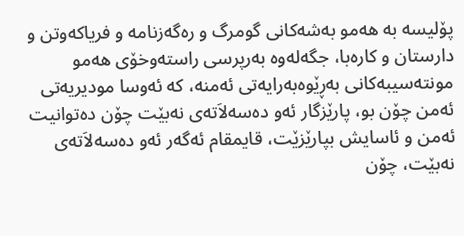پۆلیسه‌ به‌ هه‌مو به‌شه‌كانی‌ گومرگ و ره‌گه‌زنامه‌ و فریاكه‌وتن و دارستان و كاره‌با، جگه‌له‌وه‌ به‌رپرسی‌ راسته‌وخۆی‌ هه‌مو مونته‌سیبه‌كانی‌ به‌ڕێوه‌به‌رایه‌تی‌ ئه‌منه‌، كه‌ ئه‌وسا مودیریه‌تی‌ ئه‌من چۆن بو، پارێزگار ئه‌و ده‌سه‌لاَته‌ی‌ نه‌بێت چۆن ده‌توانیت ئه‌من و ئاسایش بپارێزێت، قایمقام ئه‌گه‌ر ئه‌و ده‌سه‌لاَته‌ی‌ نه‌بێت، چۆن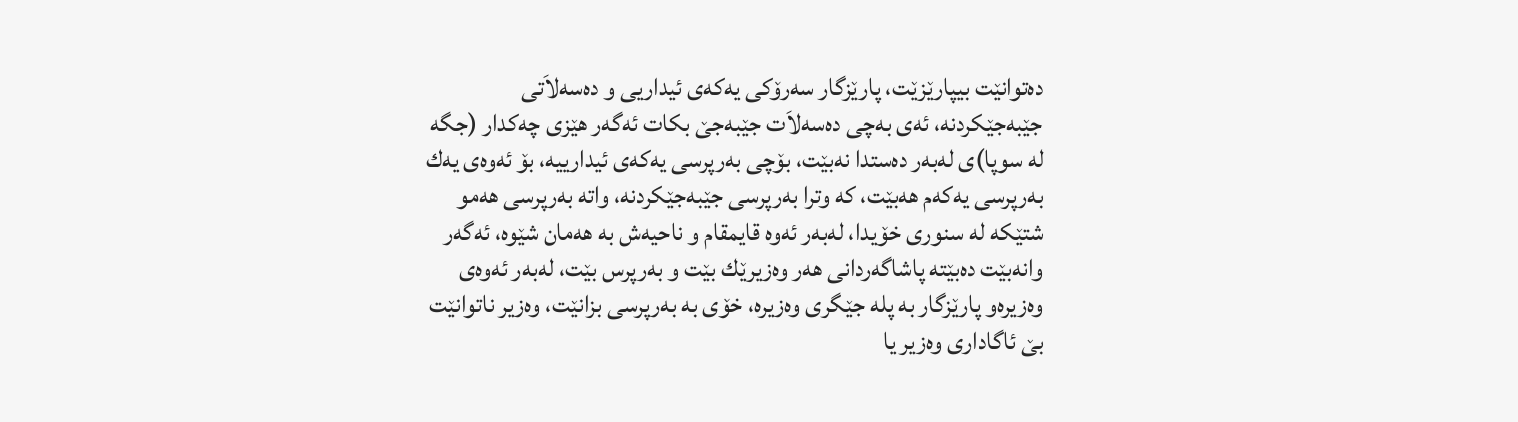ده‌توانێت بیپارێزێت، پارێزگار سه‌رۆكی‌ یه‌كه‌ی‌ ئیداریی‌ و ده‌سه‌لاَتی‌ جێبه‌جێكردنه‌، ئه‌ی‌ به‌چی‌ ده‌سه‌لاَت جێبه‌جێ‌ بكات ئه‌گه‌ر هێزی‌ چه‌كدار (جگه‌ له‌ سوپا)ی‌ له‌به‌ر ده‌ستدا نه‌بێت، بۆچی‌ به‌رپرسی‌ یه‌كه‌ی‌ ئیدارییه‌، بۆ ئه‌وه‌ی‌ یه‌ك به‌رپرسی‌ یه‌كه‌م هه‌بێت، كه‌ وترا به‌رپرسی‌ جێبه‌جێكردنه‌، واته‌ به‌رپرسی‌ هه‌مو شتێكه‌ له‌ سنوری‌ خۆیدا، له‌به‌ر ئه‌وه‌ قایمقام و ناحیه‌ش به‌ هه‌مان شێوه‌، ئه‌گه‌ر وانه‌بێت ده‌بێته‌ پاشاگه‌ردانی‌ هه‌ر وه‌زیرێك بێت و به‌رپرس بێت، له‌به‌ر ئه‌وه‌ی‌ وه‌زیره‌و پارێزگار به‌ پله‌ جێگری‌ وه‌زیره‌، خۆی‌ به‌ به‌رپرسی‌ بزانێت، وه‌زیر ناتوانێت بێ‌ ئاگاداری‌ وه‌زیر یا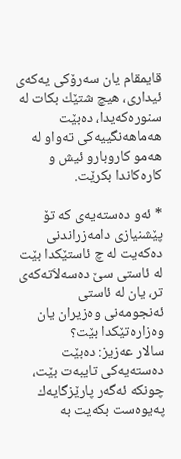قایمقام یان سه‌رۆكی‌ یه‌كه‌ی‌ ئیداری‌، هیچ شتێك بكات له‌ سنوره‌كه‌یدا، ده‌بێت هه‌ماهه‌نگییه‌كی‌ ته‌واو له‌ هه‌مو كاروبارو ئیش و كاره‌كاندا بكرێت.

* ئه‌و ده‌سته‌یه‌ی‌ كه‌ تۆ پێشنیازی‌ دامه‌زراندنی‌ ده‌كه‌یت له‌ چ ئاستێكدا بێت له‌ ئاستی‌ سێ‌ ده‌سه‌لاَته‌كه‌ی‌ تر، یان له‌ ئاستی‌ ئه‌نجومه‌نی‌ وه‌زیران یان وه‌زاره‌تێكدا بێت؟
سالار عه‌زیز: ده‌بێت ده‌سته‌یه‌كی‌ تایبه‌ت بێت، چونكه‌ ئه‌گه‌ر پارێزگایه‌ك په‌یوه‌ست بكه‌یت به‌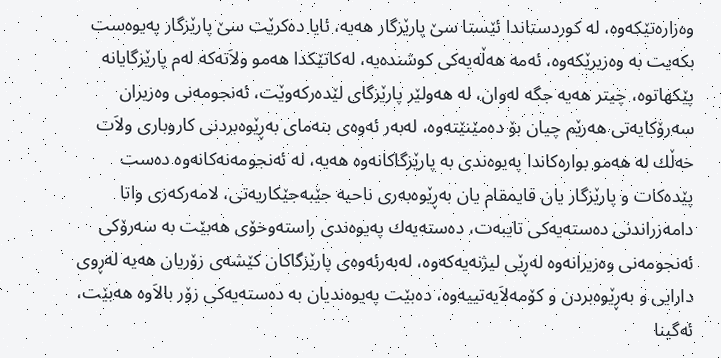وه‌زاره‌تێكه‌وه‌، له‌ كوردستاندا ئێستا سێ‌ پارێزگار هه‌یه‌، ئایا ده‌كرێت سێ‌ پارێزگار په‌یوه‌ست بكه‌یت به‌ وه‌زیرێكه‌وه‌، ئه‌مه‌ هه‌ڵه‌یه‌كی‌ كوشنده‌یه‌، له‌كاتێكدا هه‌مو ولاَته‌كه‌ له‌م پارێزگایانه‌ پێكهاتوه‌، چیتر هه‌یه‌ جگه‌ له‌وان، له‌ هه‌ولێر پارێزگای‌ لێده‌ركه‌وێت، ئه‌نجومه‌نی‌ وه‌زیران سه‌رۆكایه‌تی‌ هه‌رێم چیان بۆ ده‌مێنێته‌وه‌، له‌به‌ر ئه‌وه‌ی‌ بنه‌مای‌ به‌ڕێوه‌بردنی‌ كاروباری‌ ولاَت خه‌ڵك له‌ هه‌مو بواره‌كاندا په‌یوه‌ندی‌ به‌ پارێزگاكانه‌وه‌ هه‌یه‌، له‌ ئه‌نجومه‌نه‌كانه‌وه‌ ده‌ست پێده‌كات و پارێزگار یان قایمقام یان به‌ڕێوه‌به‌ری‌ ناحیه‌ جێبه‌جێكاریه‌تی‌، لامه‌ركه‌زی‌ واتا دامه‌زراندنی‌ ده‌سته‌یه‌كی‌ تایبه‌ت، ده‌سته‌یه‌ك په‌یوه‌ندی‌ راسته‌وخۆی‌ هه‌بێت به‌ سه‌رۆكی‌ ئه‌نجومه‌نی‌ وه‌زیرانه‌وه‌ له‌ڕێی‌ لیژنه‌یه‌كه‌وه‌، له‌به‌رئه‌وه‌ی‌ پارێزگاكان كێشه‌ی‌ زۆریان هه‌یه‌ له‌ڕوی‌ دارایی‌ و به‌ڕێوه‌بردن و كۆمه‌لاَیه‌تییه‌وه‌، ده‌بێت په‌یوه‌ندیان به‌ ده‌سته‌یه‌كی‌ زۆر بالاَوه‌ هه‌بێت، ئه‌گینا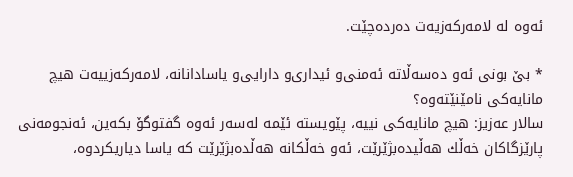ئه‌وه‌ له‌ لامه‌ركه‌زیه‌ت ده‌رده‌چێت.

* بێ بونی ئه‌و ده‌سه‌ڵاته‌ ئه‌منی‌و ئیداری‌و دارایی‌و یاسادانانه‌، لامه‌ركه‌زییه‌ت هیچ مانایه‌كی نامێنێته‌وه‌؟
سالار عه‌زیز: هیچ مانایه‌كی نییه‌، پێویسته‌ ئێمه‌ له‌سه‌ر ئه‌وه‌ گفتوگۆ بكه‌ین، ئه‌نجومه‌نی پارێزگاكان خه‌ڵك هه‌ڵیده‌بژێرێت، ئه‌و خه‌ڵكانه‌ هه‌ڵده‌بژێرێت كه‌ یاسا دیاریكردوه‌،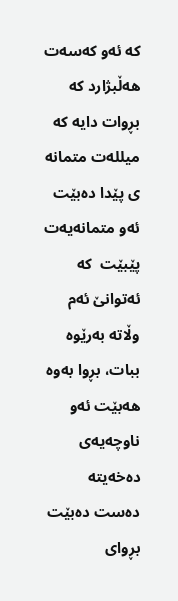كه‌ ئه‌و كه‌سه‌ت هه‌ڵبژارد كه‌ بڕوات دایه‌ كه‌ میلله‌ت متمانه‌ ی پێدا ده‌بێت ئه‌و متمانه‌یه‌ت پێبێت  كه‌ ئه‌توانێ ئه‌م وڵاته‌ به‌رێوه‌ ببات، بڕوا به‌وه‌ هه‌بێت ئه‌و ناوچه‌یه‌ی ده‌خه‌یته‌ ده‌ست ده‌بێت بڕوای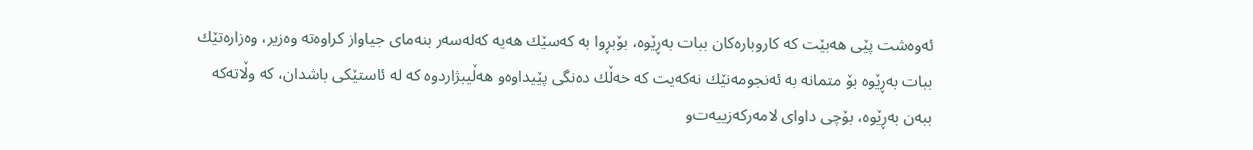ئه‌وه‌شت پێی هه‌بێت كه‌ كاروباره‌كان ببات به‌ڕێوه‌، بۆبڕوا به‌ كه‌سێك هه‌یه‌ كه‌له‌سه‌ر بنه‌مای جیاواز كراوه‌ته‌ وه‌زیر، وه‌زاره‌تێك ببات به‌ڕێوه‌ بۆ متمانه‌ به‌ ئه‌نجومه‌نێك نه‌كه‌یت كه‌ خه‌ڵك ده‌نگی پێیداوه‌و هه‌ڵیبژاردوه‌ كه‌ له‌ ئاستێكی باشدان، كه‌ وڵاته‌كه‌ ببه‌ن به‌ڕێوه‌، بۆچی داوای لامه‌ركه‌زییه‌ت‌و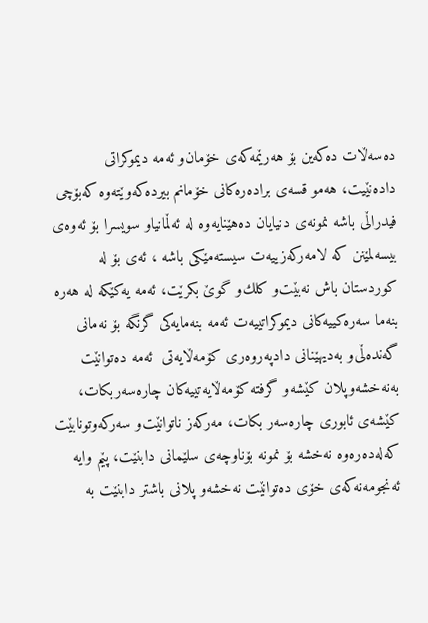ده‌سه‌ڵات ده‌كه‌ین بۆ هه‌رێمه‌كه‌ی خۆمان‌و ئه‌مه‌ دیموكراتی داده‌نێیت، هه‌مو قسه‌ی براده‌ره‌كانی خۆمانم بیرده‌كه‌وێته‌وه‌ كه‌بۆچی فیدراڵی باشه‌ نمونه‌ی دنیایان ده‌هێنایه‌وه‌ له‌ ئه‌ڵمانیا‌و سویسرا بۆ ئه‌وه‌ی بیسه‌لمێنن كه‌ لامه‌ركه‌زییه‌ت سیسته‌مێكی باشه‌ ، ئه‌ی بۆ له‌ كوردستان باش نه‌بێت‌و كلك‌و گوێ بكرێت، ئه‌مه‌ یه‌كێكه‌ له‌ هه‌ره‌ بنه‌ما سه‌ره‌كییه‌كانی دیموكراتییه‌ت ئه‌مه‌ بنه‌مایه‌كی گرنگه‌ بۆ نه‌مانی گه‌نده‌ڵی‌و به‌دیهێنانی دادپه‌روه‌ری كۆمه‌ڵایه‌تی  ئه‌مه‌ ده‌توانێت به‌نه‌خشه‌وپلان كێشه‌و گرفته‌ كۆمه‌ڵایه‌تییه‌كان چاره‌سه‌ربكات، كێشه‌ی ئابوری چاره‌سه‌ر بكات، مه‌ركه‌ز ناتوانێت‌و سه‌ركه‌وتونابێت كه‌له‌ده‌ره‌وه‌ نه‌خشه‌ بۆ نمونه‌ بۆناوچه‌ی سلێمانی دابنێت، پێم وایه‌ ئه‌نجومه‌نه‌كه‌ی خۆی ده‌توانێت نه‌خشه‌و پلانی باشتر دابنێت به‌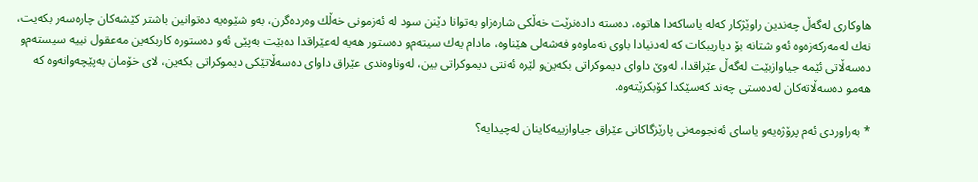هاوكاری له‌گه‌ڵ چه‌ندین راوێژكار كه‌له‌ یاساكه‌دا هاتوه‌، ده‌سته‌ داده‌نرێت خه‌ڵكی شاره‌زاو به‌توانا دێنن سود له‌ ئه‌زمونی خه‌ڵك وه‌رده‌گرن، به‌و شێوه‌یه‌ ده‌توانین باشتر كێشه‌كان چاره‌سه‌ر بكه‌یت، نه‌ك له‌مه‌ركه‌زه‌وه‌ ئه‌و شتانه‌ بۆ دیاریبكات كه‌ له‌دنیادا باوی نه‌ماوه‌و فه‌شه‌لی هێناوه‌، مادام یه‌ك سیته‌م‌و ده‌ستور هه‌یه‌ له‌عێراقدا ده‌بێت به‌پێی ئه‌و ده‌ستوره‌ كاربكه‌ین مه‌عقول نییه‌ سیسته‌م‌و ده‌سه‌ڵاتی ئێمه‌ جیاوازبێت له‌گه‌ڵ عێراقدا، له‌وێ داوای دیموكراتی بكه‌ین‌و لێره‌ ئه‌نتی دیموكراتی بین، له‌وناوه‌ندی عێراق داوای ده‌سه‌ڵاتێكی دیموكراتی بكه‌ین، لای خۆمان به‌پێچه‌وانه‌وه‌ كه‌ هه‌مو ده‌سه‌ڵاته‌كان له‌ده‌ستی چه‌ند كه‌سێكدا كۆبكرێته‌وه‌.

* به‌راوردی ئه‌م پرۆژه‌یه‌و یاسای ئه‌نجومه‌نی پارێزگاكانی عێراق جیاوازییه‌كاینان له‌چیدایه‌؟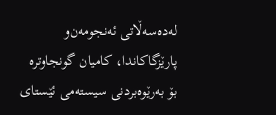له‌ده‌سه‌ڵاتی ئه‌نجومه‌ن‌و پارێزگاكاندا، كامیان گونجاوتره‌ بۆ به‌رێوه‌بردنی سیسته‌می ئێستای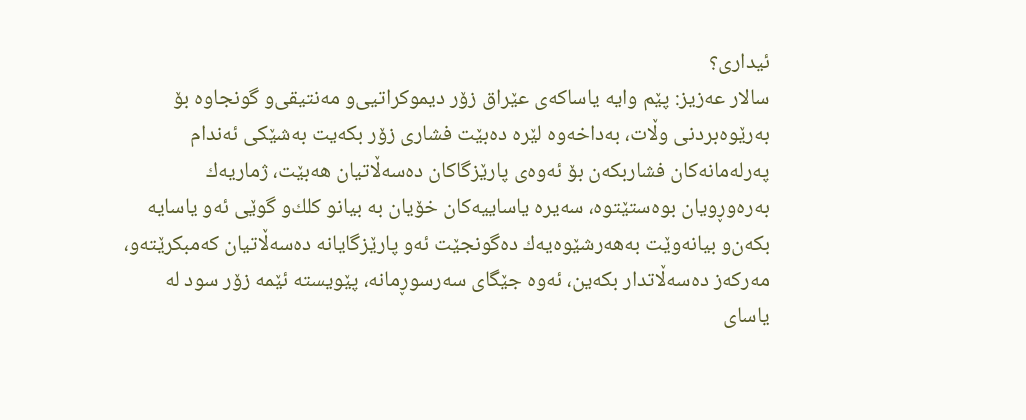ئیداری؟
سالار عه‌زیز: پێم وایه‌ یاساكه‌ی عێراق زۆر دیموكراتیی‌و مه‌نتیقی‌و گونجاوه‌ بۆ به‌رێوه‌بردنی وڵات، به‌داخه‌وه‌ لێره‌ ده‌بێت فشاری زۆر بكه‌یت به‌شێكی ئه‌ندام په‌رله‌مانه‌كان فشاربكه‌ن بۆ ئه‌وه‌ی پارێزگاكان ده‌سه‌ڵاتیان هه‌بێت، ژماریه‌ك به‌ره‌وڕویان بوه‌ستێتوه‌، سه‌یره‌ یاساییه‌كان خۆیان به‌ بیانو كلك‌و گوێی ئه‌و یاسایه‌ بكه‌ن‌و بیانه‌وێت به‌هه‌رشێوه‌یه‌ك ده‌گونجێت ئه‌و پارێزگایانه‌ ده‌سه‌ڵاتیان كه‌مبكرێته‌و، مه‌ركه‌ز ده‌سه‌ڵاتدار بكه‌ین، ئه‌وه‌ جێگای سه‌رسوڕمانه‌، پێویسته‌ ئێمه‌ زۆر سود له‌ یاسای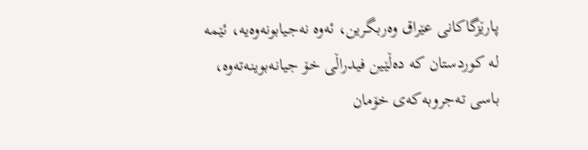پارێزگاكانی عێراق وه‌ربگرین، ئه‌وه‌ نه‌جیابونه‌وه‌یه‌، ئێمه‌ له‌ كوردستان كه‌ ده‌ڵێین فیدراڵی خۆ جیانه‌بوینه‌ته‌وه‌، باسی ته‌جروبه‌كه‌ی خۆمان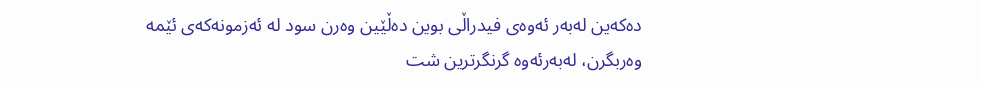ده‌كه‌ین له‌به‌ر ئه‌وه‌ی فیدراڵی بوین ده‌ڵێین وه‌رن سود له‌ ئه‌زمونه‌كه‌ی ئێمه‌ وه‌ربگرن، له‌به‌رئه‌وه‌ گرنگرترین شت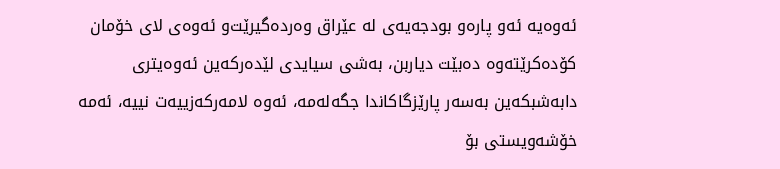ئه‌وه‌یه‌ ئه‌و پاره‌و بودجه‌یه‌ی له‌ عێراق وه‌رده‌گیرێت‌و ئه‌وه‌ی لای خۆمان كۆده‌كرێته‌وه‌ ده‌بێت دیاربن، به‌شی سیایدی لێده‌ركه‌ین ئه‌وه‌یتری دابه‌شبكه‌ین به‌سه‌ر پارێزگاكاندا جگه‌له‌مه‌، ئه‌وه‌ لامه‌ركه‌زییه‌ت نییه‌، ئه‌مه‌ خۆشه‌ویستی بۆ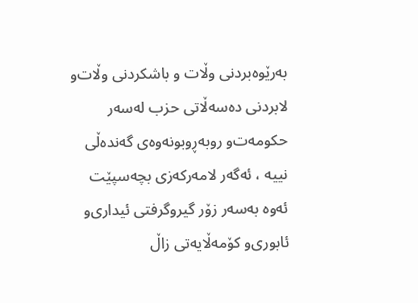به‌رێوه‌بردنی وڵات ‌و باشكردنی وڵات‌و لابردنی ده‌سه‌ڵاتی حزب له‌سه‌ر حكومه‌ت‌و روبه‌ڕوبونه‌وه‌ی گه‌نده‌ڵی نییه‌ ، ئه‌گه‌ر لامه‌ركه‌زی بچه‌سپێت ئه‌وه‌ به‌سه‌ر زۆر گیروگرفتی ئیداری‌و ئابوری‌و كۆمه‌ڵایه‌تی زاڵ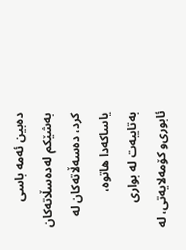ده‌بین ئه‌مه‌ باسی به‌شێكم له‌ده‌سڵاته‌كان كرد، ده‌سه‌ڵاته‌كان له‌ یاساكه‌دا هاتوه‌، به‌تایبه‌ت له‌ بواری ئابوری‌و كۆمه‌لایه‌تی، له‌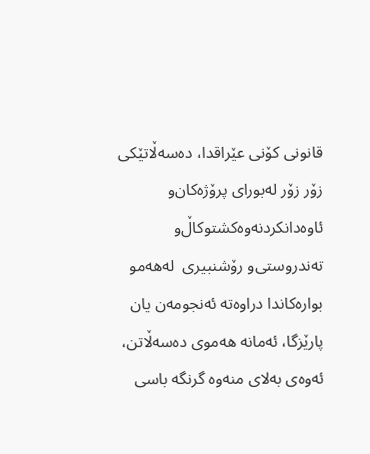قانونی كۆنی عێراقدا، ده‌سه‌ڵاتێكی زۆر زۆر له‌بورای پرۆژه‌كان‌و ئاوه‌دانكردنه‌وه‌كشتوكاڵ‌و ته‌ندروستی‌و رۆشنبیری  له‌هه‌مو بواره‌كاندا دراوه‌ته‌ ئه‌نجومه‌ن یان پارێزگا، ئه‌مانه‌ هه‌موی ده‌سه‌ڵاتن، ئه‌وه‌ی به‌لای منه‌وه‌ گرنگه‌ باسی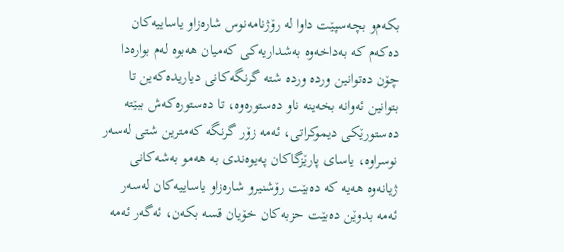بكه‌م‌و بچه‌سپێت داوا له‌ رۆژنامه‌نوس شاره‌زاو یاساییه‌كان ده‌كه‌م كه‌ به‌داخه‌وه‌ به‌شداریه‌كی كه‌میان هه‌بوه‌ له‌م بواره‌دا چۆن ده‌توانین ورده‌ ورده‌ شته‌ گرنگه‌كانی دیاریده‌كه‌ین تا بتوانین ئه‌وانه‌ بخه‌ینه‌ ناو ده‌ستوره‌وه‌، تا ده‌ستوره‌كه‌ش ببێته‌ ده‌ستورێكی دیموكراتی، ئه‌مه‌ زۆر گرنگه‌ كه‌مترین شتی له‌سه‌ر نوسراوه‌، یاسای پارێزگاكان په‌یوه‌ندی به‌ هه‌مو به‌شه‌كانی ژیانه‌وه‌ هه‌یه‌ كه‌ ده‌بێت رۆشنیرو شاره‌زاو یاساییه‌كان له‌سه‌ر ئه‌مه‌ بدوێن ده‌بێت حزبه‌كان خۆیان قسه‌ بكه‌ن، ئه‌گه‌ر ئه‌مه‌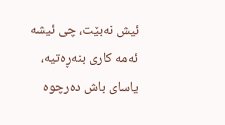ئیش نه‌بێت، چی ئیشه‌  ئه‌مه‌ كاری بنه‌ڕه‌تیه‌، یاسای باش ده‌رچوه‌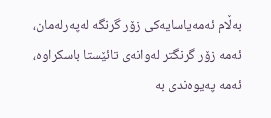به‌ڵام ئه‌مه‌یاسایه‌كی زۆر گرنگه‌ له‌په‌رله‌مان، ئه‌مه‌ زۆر گرنگتر له‌وانه‌ی تائێستا باسكراوه‌، ئه‌مه‌ په‌یوه‌ندی به‌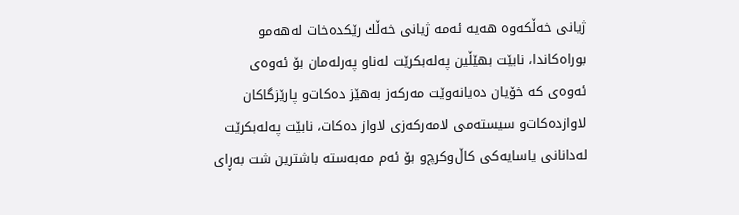ژیانی خه‌ڵكه‌وه‌ هه‌یه‌ ئه‌مه‌ ژیانی خه‌ڵك رێكده‌خات له‌هه‌مو بوراه‌كاندا، نابێت بهێڵین په‌له‌بكرێت له‌ناو په‌رله‌مان بۆ ئه‌وه‌ی ئه‌وه‌ی كه‌ خۆیان ده‌یانه‌وێت مه‌ركه‌ز به‌هێز ده‌كات‌و پارێزگاكان لاوازده‌كات‌و سیسته‌می لامه‌ركه‌زی لاواز ده‌كات، نابێت په‌له‌بكرێت له‌دانانی یاسایه‌كی كاڵ‌وكرچ‌و بۆ ئه‌م مه‌به‌سته‌ باشترین شت به‌ڕای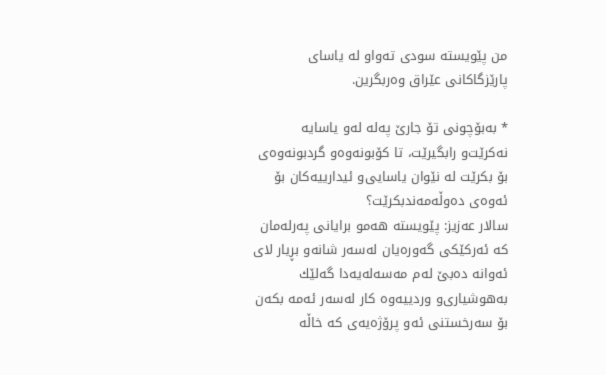من پێویسته‌ سودی ته‌واو له‌ یاسای پارێزگاكانی عێراق وه‌ربگرین.

* به‌بۆچونی تۆ جارێ په‌له‌ له‌و یاسایه‌ نه‌كرێت‌و رابگیرێت، تا كۆبونه‌وه‌و گردبونه‌وه‌ی بۆ بكرێت له‌ نێوان یاسایی‌و ئیدارییه‌كان بۆ ئه‌وه‌ی ده‌وڵه‌مه‌ندبكرێت؟
سالار عه‌زیز: پێویسته‌ هه‌مو برایانی په‌رله‌مان كه‌ ئه‌ركێكی گه‌وره‌یان له‌سه‌ر شانه‌‌و بڕیار لای ئه‌وانه‌ ده‌بێ له‌م مه‌سه‌له‌یه‌دا گه‌لێك به‌هوشیاری‌و وردییه‌وه‌ كار له‌سه‌ر ئه‌مه‌ بكه‌ن بۆ سه‌رخستنی ئه‌و پرۆژه‌یه‌ی كه‌ خاڵه‌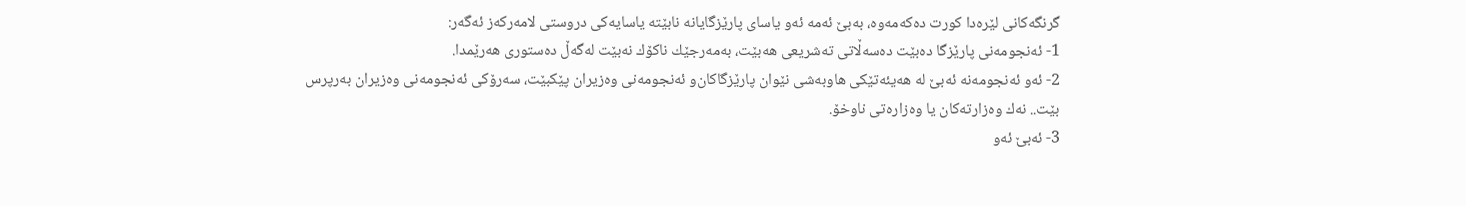گرنگه‌كانی لێره‌دا كورت ده‌كه‌مه‌وه‌، به‌بێ ئه‌مه‌ ئه‌و یاسای پارێزگایانه‌ نابێته‌ یاسایه‌كی دروستی لامه‌ركه‌ز ئه‌گه‌ر:
1- ئه‌نجومه‌نی پارێزگا ده‌بێت ده‌سه‌ڵاتی ته‌شریعی هه‌بێت، به‌مه‌رجێك ناكۆك نه‌بێت له‌گه‌ڵ ده‌ستوری هه‌رێمدا.
2- ئه‌و ئه‌نجومه‌نه‌ ئه‌بێ له‌ هه‌یئه‌تێكی هاوبه‌شی نێوان پارێزگاكان‌و ئه‌نجومه‌نی وه‌زیران پێكبێت، سه‌رۆكی ئه‌نجومه‌نی وه‌زیران به‌رپرس بێت.. نه‌ك وه‌زارته‌كان یا وه‌زاره‌تی ناوخۆ.
3- ئه‌بێ ئه‌و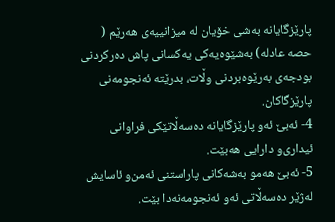پارێزگایانه‌ به‌شی خۆیان له‌ میزانییه‌ی هه‌رێم ( حصه‌ عادله‌) به‌شێوه‌یه‌كی یه‌كسانی پاش ده‌ركردنی بودجه‌ی به‌رێوه‌بردنی وڵات، بدرێته‌ ئه‌نجومه‌نی پارێزگاكان.
4- ئه‌بێ ئه‌و پارێزگایانه‌ ده‌سه‌ڵاتێكی فراوانی ئیداری‌و دارایی هه‌بێت.
5- ئه‌بێ هه‌مو به‌شه‌كانی پاراستنی ئه‌من‌و ئاسایش له‌ژێر ده‌سه‌ڵاتی ئه‌و ئه‌نجومه‌نه‌دا بێت.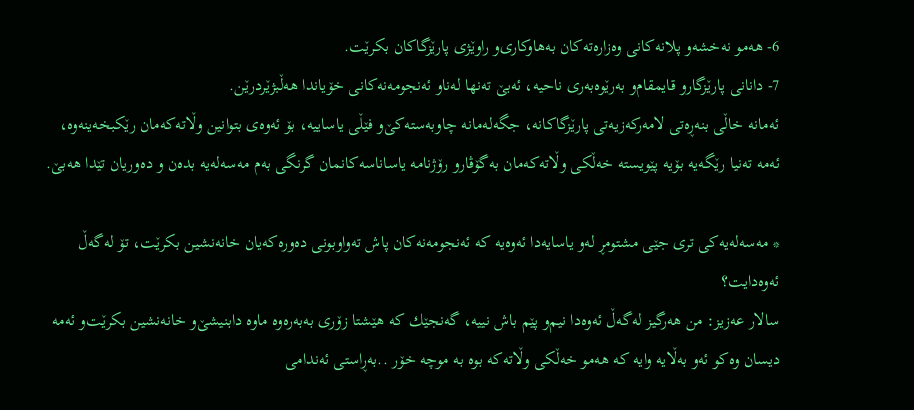6- هه‌مو نه‌خشه‌و پلانه‌كانی وه‌زاره‌ته‌كان به‌هاوكاری‌و راوێژی پارێزگاكان بكرێت.
7- دانانی پارێزگارو قایمقام‌و به‌رێوه‌به‌ری ناحیه‌، ئه‌بێ ته‌نها له‌ناو ئه‌نجومه‌نه‌كانی خۆیاندا هه‌ڵبژێردرێن.
ئه‌مانه‌ خاڵی بنه‌ڕه‌تی لامه‌ركه‌زیه‌تی پارێزگاكانه‌، جگه‌له‌مانه‌ چاوبه‌سته‌كێ‌و فێڵی یاساییه‌، بۆ ئه‌وه‌ی بتوانین وڵاته‌كه‌مان رێكبخه‌ینه‌وه‌، ئه‌مه‌ ته‌نیا رێگه‌یه‌ بۆیه‌ پێویسته‌ خه‌ڵكی وڵاته‌كه‌مان به‌گۆڤارو رۆژنامه‌ یاساناسه‌كانمان گرنگی به‌م مه‌سه‌له‌یه‌ بده‌ن ‌و ده‌وریان تێدا هه‌بێ.

* مه‌سه‌له‌یه‌كی تری جێی مشتومڕ له‌و یاسایه‌دا ئه‌وه‌یه‌ كه‌ ئه‌نجومه‌نه‌كان پاش ته‌واوبونی ده‌وره‌كه‌یان خانه‌نشین بكرێت، تۆ له‌گه‌ڵ ئه‌وه‌دایت؟
سالار عه‌زیز: من هه‌رگیز له‌گه‌ڵ ئه‌وه‌دا نیم‌و پێم باش نییه‌، گه‌نجێك كه‌ هێشتا زۆری به‌به‌ره‌وه‌ ماوه‌ دابنیشێ‌و خانه‌نشین بكرێت‌و ئه‌مه‌ دیسان وه‌كو ئه‌و به‌ڵایه‌ وایه‌ كه‌ هه‌مو خه‌ڵكی وڵاته‌كه‌ بوه‌ به‌ موچه‌ خۆر ..به‌ڕاستی ئه‌ندامی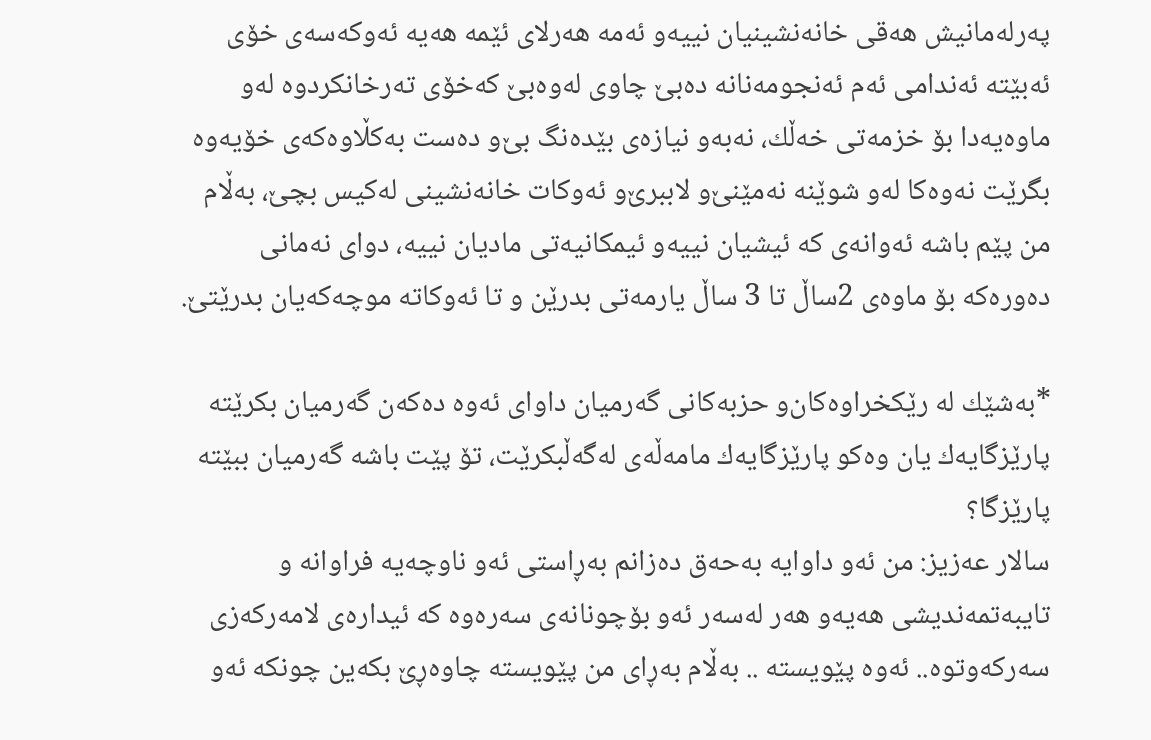په‌رله‌مانیش هه‌قی خانه‌نشینیان نییه‌‌و ئه‌مه‌ هه‌رلای ئێمه‌ هه‌یه‌ ئه‌وكه‌سه‌ی خۆی ئه‌بێته‌ ئه‌ندامی ئه‌م ئه‌نجومه‌نانه‌ ده‌بێ چاوی له‌وه‌بێ كه‌خۆی ته‌رخانكردوه‌ له‌و ماوه‌یه‌دا بۆ خزمه‌تی خه‌ڵك، نه‌به‌و نیازه‌ی بێده‌نگ بێ‌و ده‌ست به‌كڵاوه‌كه‌ی خۆیه‌وه‌ بگرێت نه‌وه‌كا له‌و شوێنه‌ نه‌مێنێ‌و لاببرێ‌و ئه‌وكات خانه‌نشینی له‌كیس بچێ، به‌ڵام من پێم باشه‌ ئه‌وانه‌ی كه‌ ئیشیان نییه‌‌و ئیمكانیه‌تی‌ مادیان نییه‌، دوای‌ نه‌مانی‌ ده‌وره‌كه‌ بۆ ماوه‌ی‌ 2ساڵ تا 3 ساڵ یارمه‌تی‌ بدرێن و تا ئه‌وكاته‌ موچه‌كه‌یان بدرێتێ.

*به‌شێك له‌ رێكخراوه‌كان‌و حزبه‌كانی گه‌رمیان داوای ئه‌وه‌ ده‌كه‌ن گه‌رمیان بكرێته‌ پارێزگایه‌ك یان وه‌كو پارێزگایه‌ك مامه‌ڵه‌ی له‌گه‌ڵبكرێت، تۆ پێت باشه‌ گه‌رمیان ببێته‌ پارێزگا؟
سالار عه‌زیز: من ئه‌و داوایه‌ به‌حه‌ق ده‌زانم به‌ڕاستی ئه‌و ناوچه‌یه‌ فراوانه‌ ‌و تایبه‌تمه‌ندیشی هه‌یه‌‌و هه‌ر له‌سه‌ر ئه‌و بۆچونانه‌ی سه‌ره‌وه‌ كه‌ ئیداره‌ی لامه‌ركه‌زی سه‌ركه‌وتوه‌.. ئه‌وه‌ پێویسته‌ .. به‌ڵام به‌ڕای من پێویسته‌ چاوه‌ڕێ بكه‌ین چونكه‌ ئه‌و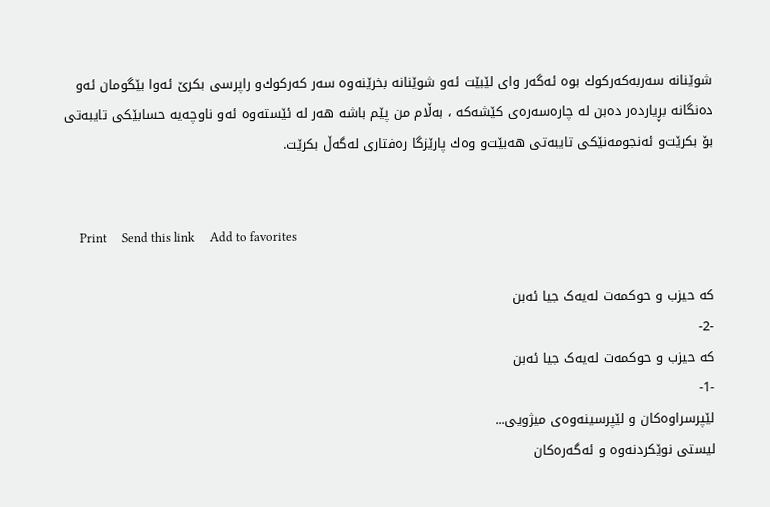شوێنانه‌ سه‌ربه‌كه‌ركوك بوه‌ ئه‌گه‌ر وای لێبێت ئه‌و شوێنانه‌ بخرێنه‌وه‌ سه‌ر كه‌ركوك‌و راپرسی بكرێ ئه‌وا بێگومان ئه‌و ده‌نگانه‌ بڕیارده‌ر ده‌بن له‌ چاره‌سه‌ره‌ی كێشه‌كه‌ ، به‌ڵام من پێم باشه‌ هه‌ر له‌ ئێسته‌وه‌ ئه‌و ناوچه‌یه‌ حسابێكی تایبه‌تی بۆ بكرێت‌و ئه‌نجومه‌نێكی تایبه‌تی هه‌بێت‌و وه‌ك پارێزگا ره‌فتاری له‌گه‌ڵ بكرێت.


     Print     Send this link     Add to favorites

که‌ حیزب و حوکمه‌ت له‌یه‌ک جیا ئه‌بن
-2-
که‌ حیزب و حوکمه‌ت له‌یه‌ک جیا ئه‌بن
-1-
لێپرسراوه‌كان و لێپرسینه‌وه‌ی میژویی...
لیستی نوێكردنه‌وه‌ و ئه‌گه‌ره‌كان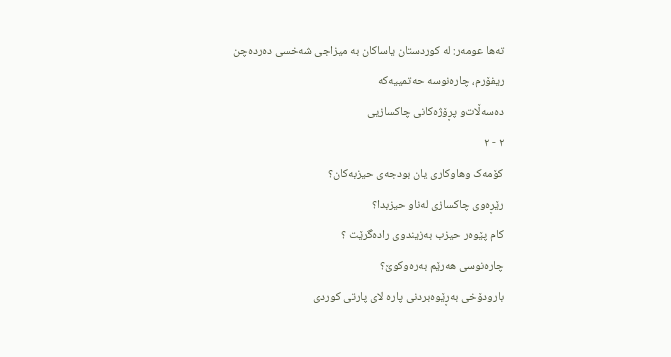ته‌ها عومه‌ر: له‌ كوردستان یاساكان به‌ میزاجی شه‌خسی ده‌رده‌چن
ریفۆرم، چاره‌نوسه‌ حه‌تمییه‌كه‌
ده‌سه‌ڵات‌و پڕۆژه‌کانی چاکسازیی
٢ - ٢
کۆمه‌ک وهاوکاری یان بودجه‌ی حیزبه‌کان؟
رێڕه‌وی‌ چاكسازی‌ له‌ناو حیزبدا؟
كام پێوه‌ر حیزب به‌زیندوی‌ راده‌گرێت ؟
چارەنوسی هەرێم بەرەوکوێ؟
بارودۆخی به‌ڕێوه‌بردنی پاره‌ لای پارتی كوردی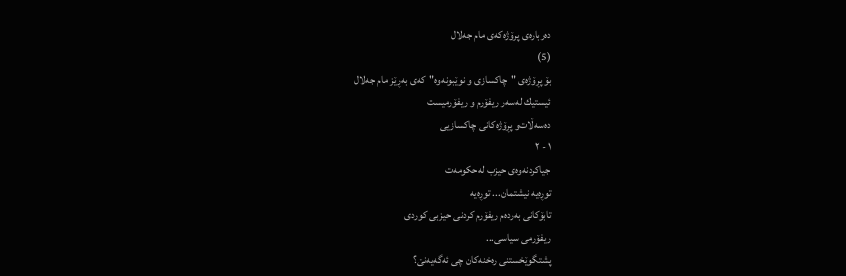ده‌رباره‌ی‌ پرۆژه‌كه‌ی‌ مام جه‌لال
(5)
بۆ پڕۆژه‌ی‌ "چاكسازی‌ و نوێبونه‌وه‌"كه‌ی‌ به‌ڕێز مام جه‌لال
ئیستیك له‌سه‌ر ریفۆرم و ریفۆرمیست
ده‌سه‌ڵات‌و پڕۆژه‌کانی چاکسازیی
١ - ٢
جیاكردنه‌وه‌ی‌ حیزب له‌حكومه‌ت
توڕه‌یه‌ نیشتمان... توڕه‌یه‌
تابۆكانی‌ به‌رده‌م ریفۆرم كردنی‌ حیزبی‌ كوردی‌
ریفۆرمی سیاسی...
پشتگوێخستنی ره‌خنه‌کان چی ئه‌گه‌یه‌نێ؟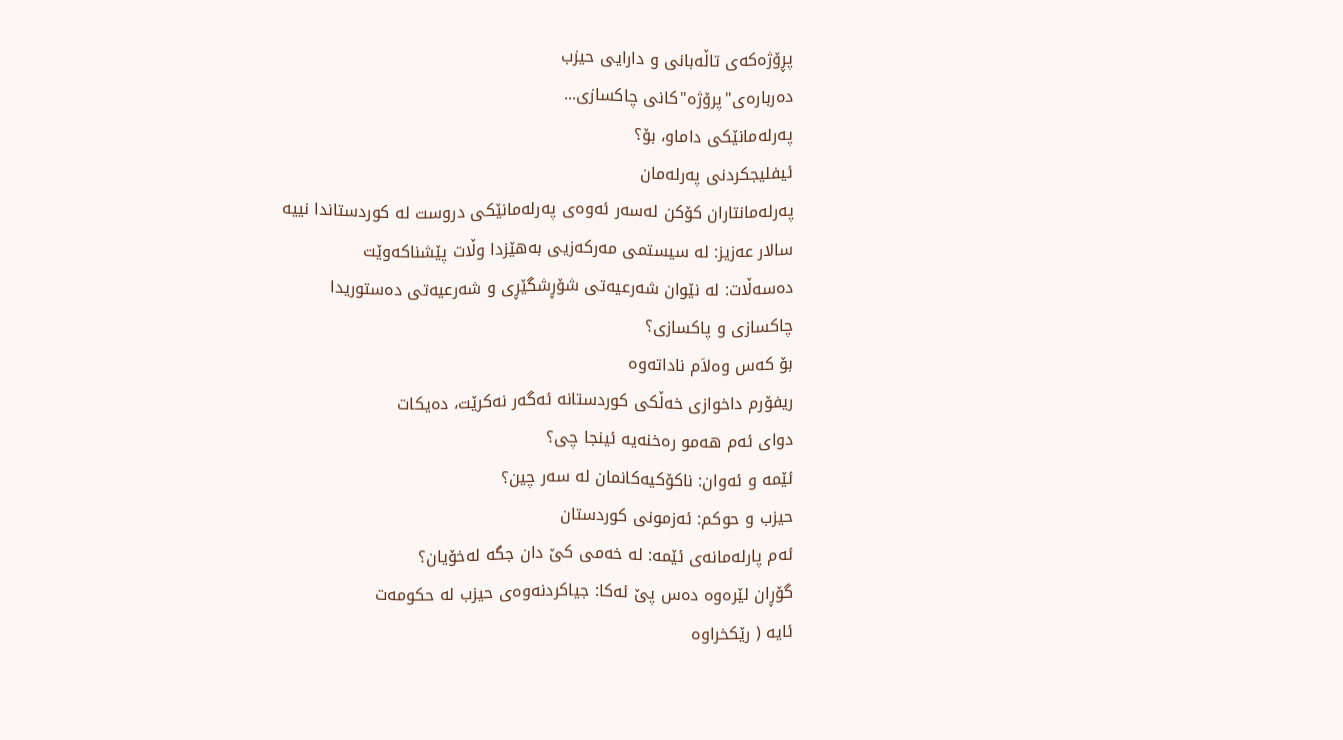پڕۆژه‌كه‌ی‌ تاڵه‌بانی‌ و دارایی‌ حیزب
ده‌رباره‌ی‌"پرۆژه‌"كانی‌ چاكسازی‌...
په‌رله‌مانێكی‌ داماو، بۆ؟
ئیفلیجكردنی په‌‌رله‌‌مان
په‌رله‌مانتاران كۆكن له‌سه‌ر ئه‌وه‌ی‌ په‌رله‌مانێكی‌ دروست له‌ كوردستاندا نییه‌
سالار عه‌زیز: له‌ سیستمی مه‌ركه‌زیی به‌هێزدا وڵات پێشناكه‌وێت
ده‌سه‌ڵات: له‌ نێوان شه‌رعیه‌تی‌ شۆڕشگێڕی و شه‌رعیه‌تی‌ ده‌ستوریدا
چاکسازی و پاکسازی؟
بۆ كه‌س وه‌لاَم ناداته‌وه‌
ریفۆرم داخوازی‌ خه‌ڵكی‌ كوردستانه‌ ئه‌گه‌ر نه‌كرێت، ده‌یكات
دوای ئه‌م هه‌مو ره‌خنه‌یه‌ ئینجا چی؟
ئێمه‌ و ئه‌وان: ناکۆکیه‌کانمان له‌ سه‌ر چین؟
حیزب و حوکم: ئه‌زمونی کوردستان
ئه‌م پارله‌مانه‌ی ئێمه‌: له‌ خه‌می کێ دان جگه‌ له‌خۆیان؟
گۆڕان لێره‌وه‌ ده‌س پێ ئه‌کا: جیاکردنه‌وه‌ی حیزب له‌ حکومه‌ت
ئایه‌ ( رێكخراوه‌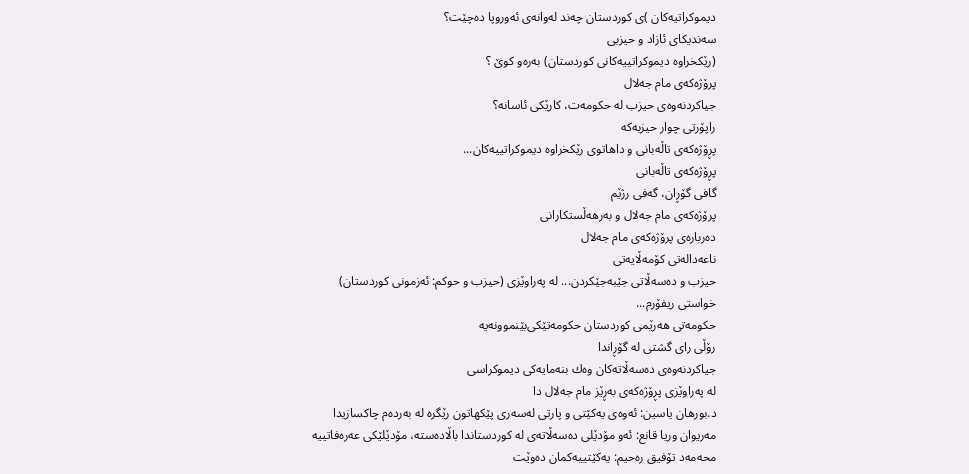دیموكراتیه‌كان )ی كوردستان چه‌ند له‌وانه‌ی ئه‌وروپا ده‌چێت؟
سه‌ندیكای‌ ئازاد ‌و حیزبی‌
(رێكخراوه‌ دیموكراتییه‌كانی كوردستان) به‌ره‌و كوێ‌ ؟
پرۆژه‌که‌ی مام جه‌لال
جیاكردنه‌وه‌ی‌ حیزب له‌ حكومه‌ت، كارێكی‌ ئاسانه‌؟
راپۆرتی‌ چوار حیزبه‌كه‌
پڕۆژه‌كه‌ی‌ تاڵه‌بانی‌ و داهاتوی‌ رێكخراوه‌ دیموكراتییه‌كان...
پڕۆژه‌كه‌ی‌ تاڵه‌بانی‌
گافی گۆڕان‌، گه‌فی رژێم
پرۆژه‌كه‌ی‌ مام جه‌لال و به‌رهه‌ڵستكارانی‌
ده‌رباره‌ی‌ پرۆژه‌كه‌ی‌ مام جه‌لال
ناعه‌داله‌تی كۆمه‌ڵایه‌تی
حیزب و ده‌سه‌ڵاتی‌ جێبه‌جێكردن... له‌ په‌راوێزی ‌(حیزب و حوكم: ئه‌زمونی‌ كوردستان)
خواستی‌ ریفۆرم...
حكومه‌تی‌ هه‌رێمی‌ كوردستان حكومه‌تێكی‌بێنموونه‌یه‌
رۆڵی‌ رای‌ گشتی‌ له‌ گۆڕاندا
جیاكردنه‌وه‌ی‌ ده‌سه‌ڵاته‌كان وه‌ك بنه‌مایه‌كی‌ دیموكراسی‌
له‌ په‌راوێزی‌ پڕۆژه‌كه‌ی‌ به‌ڕێز مام جه‌لال دا
د.بورهان یاسین: ئه‌وه‌ی‌ یه‌كێتی‌ ‌و پارتی‌ له‌سه‌ری‌ پێكهاتون رێگره‌ له‌ به‌رده‌م چاكسازیدا
مه‌ریوان وریا قانع: ئه‌و مۆدێلی‌ ده‌سه‌ڵاته‌ی‌ له‌ كوردستاندا باڵاده‌سته‌، مۆدێلێكی‌ عه‌ره‌فاتییه‌
محه‌مه‌د تۆفیق ره‌حیم: یەكێتییەكمان دەوێت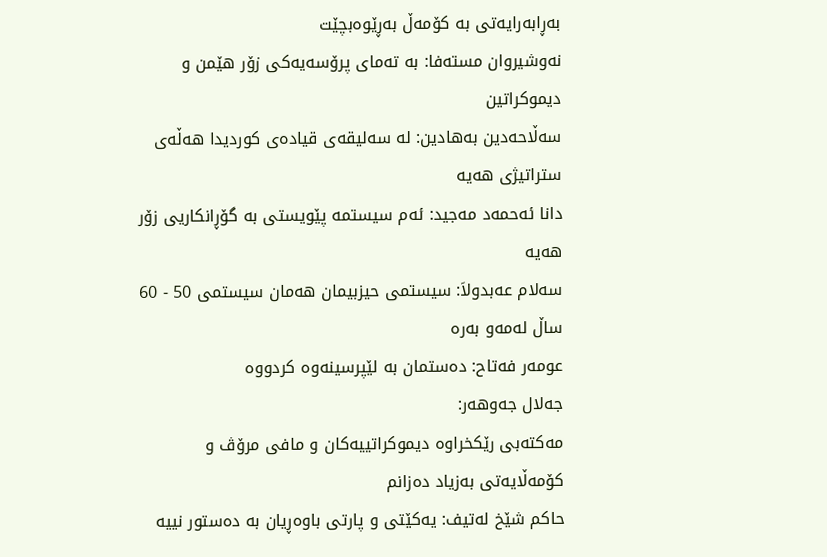بەڕابەرایەتی بە كۆمەڵ بەڕێوەبچێت
نه‌وشیروان مسته‌فا: بە تەمای پرۆسەیەكی زۆر هێمن و دیموكراتین
سه‌ڵاحه‌دین به‌هادین: له‌ سه‌لیقه‌ی‌ قیاده‌ی‌ كوردیدا هه‌ڵه‌ی‌ ستراتیژی‌ هه‌یه‌
دانا ئه‌حمه‌د مه‌جید: ئه‌م سیستمه‌ پێویستی به‌ گۆڕانكاریی زۆر هه‌یه‌
سه‌لام عه‌بدولاَ: سیستمی‌ حیزبیمان هه‌مان سیستمی‌ 50 - 60 ساڵ له‌مه‌و به‌ره‌
عومه‌ر فه‌تاح: ده‌ستمان به‌ لێپرسینه‌وه‌ كردووه‌
جه‌لال جه‌وهه‌ر:
مه‌كته‌بی‌ رێكخراوه‌ دیموكراتییه‌كان و مافی‌ مرۆڤ و كۆمه‌ڵایه‌تی‌ به‌زیاد ده‌زانم
حاكم شێخ له‌تیف: یه‌كێتی‌ و پارتی‌ باوه‌ڕیان به‌ ده‌ستور نییه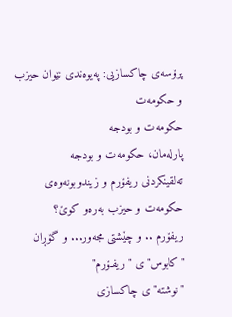پرۆسه‌ی‌ چاكسازیی‌: په‌یوه‌ندی‌ نێوان حیزب و حكومه‌ت
حکومه‌ت و بودجه
پارله‌مان، حکومه‌ت و بودجه
ته‌لقینكردنی ریفۆرم ‌و زیندوبونه‌وه‌ی
حكومه‌ت ‌و حیزب به‌ره‌و كوێ‌؟
ریفۆرم .. و چێشتی مجه‌ور... و گۆڕان
"كابوس"ی "ریفـۆرم"
"نوشته‌"ی‌ چاكسازی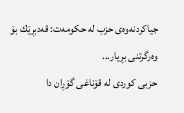جیاكردنه‌وه‌ی‌ حزب له‌ حكومه‌ت: قه‌دبڕێك بۆ وه‌رگرتنی‌ بڕیار...
حزبی كوردی له‌ قۆناغی گۆڕان دا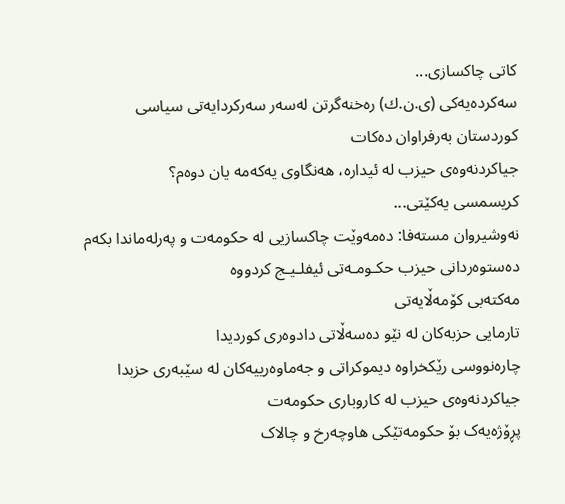كاتی چاكسازی...
سه‌كرده‌یه‌كی (ی‌.ن.ك) ره‌خنه‌گرتن له‌سه‌ر سه‌ركردایه‌تی‌ سیاسی كوردستان به‌رفراوان ده‌كات
جیاكردنه‌وه‌ی‌ حیزب له‌ ئیداره‌، هه‌نگاوی یه‌که‌مه‌ یان دوه‌م‌؟
كریسمسی‌ یه‌كێتی‌...
نه‌وشیروان مسته‌فا: ده‌مه‌وێت چاكسازیی‌ له‌ حكومه‌ت و په‌رله‌ماندا بكه‌م
ده‌ستوه‌ردانی‌ حیزب حكـومـه‌تی‌ ئیفلـیـج كردووه‌
مه‌كته‌بی‌ كۆمه‌ڵایه‌تی‌
تارمایی‌ حزبه‌كان له‌ نێو ده‌سه‌ڵاتی‌ دادوه‌ری کوردیدا
چاره‌نووسی‌ رێكخراوه‌ دیموكراتی و جه‌ماوه‌رییه‌كان له‌ سێبه‌ری‌ حزبدا
جیاكردنه‌وه‌ی‌ حیزب له‌ كاروباری‌ حكومه‌ت
پڕۆژه‌یه‌ک بۆ حکومه‌تێکی هاوچه‌رخ و چالاک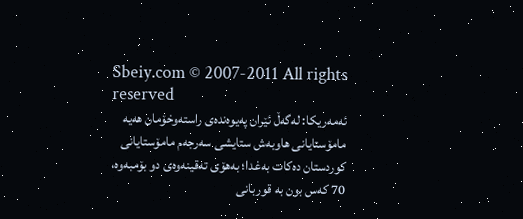Sbeiy.com © 2007-2011 All rights reserved
ئه‌مه‌ریكا: له‌گه‌ڵ ئێران په‌یوه‌نده‌ی‌ راسته‌وخۆمان هه‌یه‌ مامۆستایانی هاوبه‌ش ستایشی سه‌رجه‌م مامۆستایانی‌ كوردستان ده‌كات به‌غدا؛ به‌هۆی ته‌قینه‌وه‌ی دو بۆمبه‌وه، 70 كه‌س بون به‌ قوربانی‌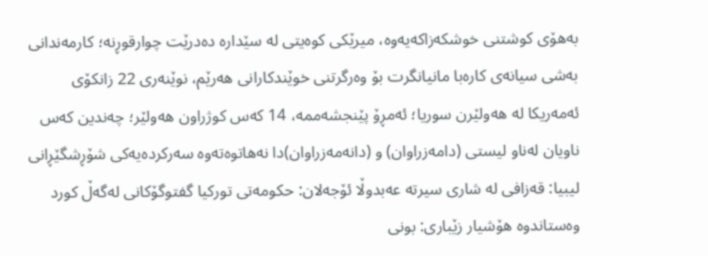به‌هۆی‌ كوشتنی‌ خوشكه‌زاكه‌یه‌وه‌، میرێكی كوه‌یتی‌ له‌ سێداره‌ ده‌درێت چوارقوڕنه‌؛ كارمه‌ندانی به‌شی سیانه‌ی كاره‌با مانیانگرت بۆ وه‌رگرتنی خوێندكارانی هه‌رێم، نوێنه‌ری‌ 22 زانكۆی‌ ئه‌مه‌ریكا له‌ هه‌ولێرن سوریا؛ ئه‌مڕۆ پێنجشه‌ممه‌، 14 كه‌س كوژراون هه‌ولێر؛ چه‌ندین كه‌س ناویان له‌ناو ليستى (دامه‌زراوان) و (دانه‌مه‌زراوان)دا نه‌هاتوه‌ته‌وه‌ سه‌ركرده‌یه‌كی شۆڕشگێڕانی‌ لیبیا: قه‌زافی له‌ شاری‌ سیرته‌ عه‌بدوڵا ئۆجه‌لان: حكومه‌تی‌ توركیا گفتوگۆكانی‌ له‌گه‌ڵ كورد وه‌ستاندوه‌ هۆشیار زێباری‌: بونی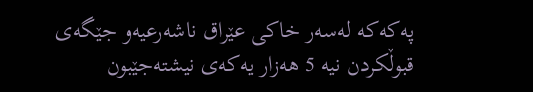په‌كه‌كه‌ له‌سه‌ر خاكی عێراق ناشه‌رعیه‌و جێگه‌ی‌ قبوڵكردن نیه‌ 5 هه‌زار یه‌كه‌ی‌ نیشته‌جێبون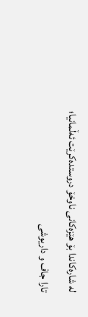له‌ شاره‌كاندا بۆ هێزه‌كانی ناوخۆ دروستده‌كرێت ئه‌ڵمانیا؛ تارا جاف و داریوشی‌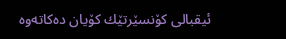ئیقبالی‌ كۆنسێرتێك كۆیان ده‌كاته‌وه‌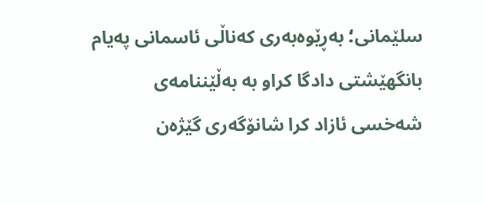سلێمانی؛ به‌ڕێوه‌به‌ری كه‌ناڵی ئاسمانی په‌یام بانگهێشتی دادگا کراو به‌ به‌ڵێننامه‌ی شه‌خسی ئازاد کرا شانۆگه‌ری‌ گێژه‌ن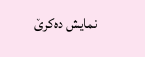نمایش ده‌كرێ